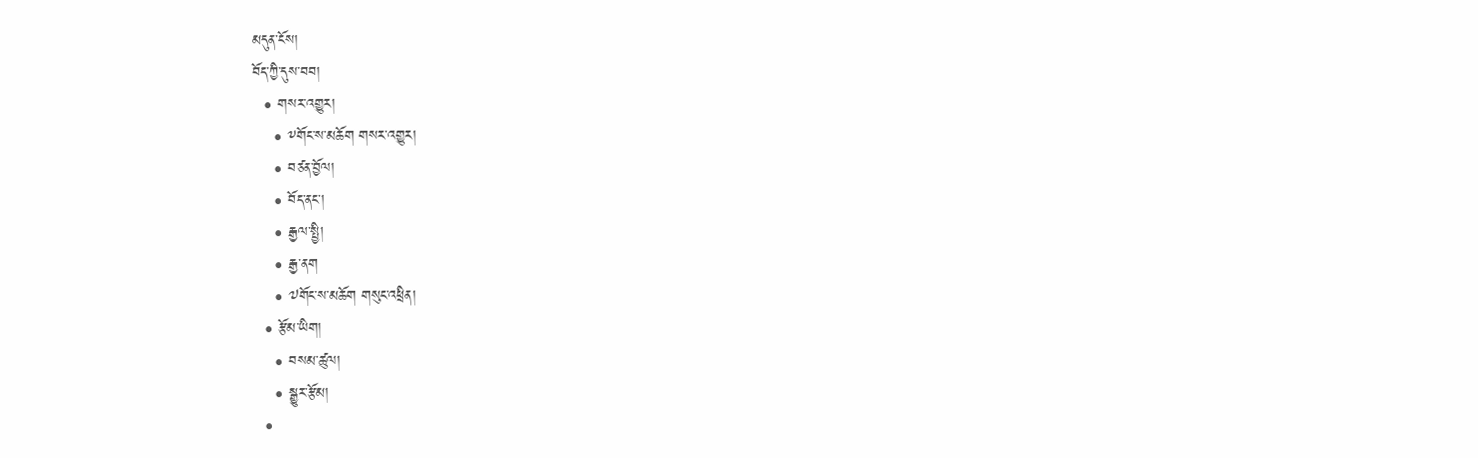མདུན་ངོས།
བོད་ཀྱི་དུས་བབ།
  • གསར་འགྱུར།
    • ༸གོང་ས་མཆོག གསར་འགྱུར།
    • བཙན་བྱོལ།
    • བོད་ནང་།
    • རྒྱལ་སྤྱི།
    • རྒྱ་ནག
    • ༧གོང་ས་མཆོག གསུང་འཕྲིན།
  • རྩོམ་ཡིག།
    • བསམ་ཚུལ།
    • སྒྱུར་རྩོམ།
  •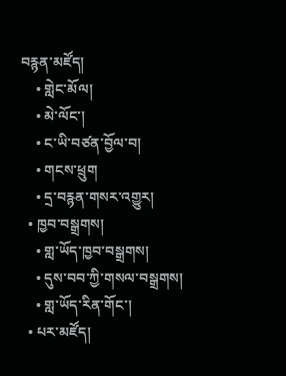བརྙན་མཛོད།
    • གླེང་མོལ།
    • མེ་ལོང་།
    • ང་ཡི་བཙན་བྱོལ་བ།
    • གངས་ཕྲུག
    • དྲ་བརྙན་གསར་འགྱུར།
  • ཁྱབ་བསྒྲགས།
    • གླ་ཡོད་ཁྱབ་བསྒྲགས།
    • དུས་བབ་ཀྱི་གསལ་བསྒྲགས།
    • གླ་ཡོད་རིན་གོང་།
  • པར་མཛོད།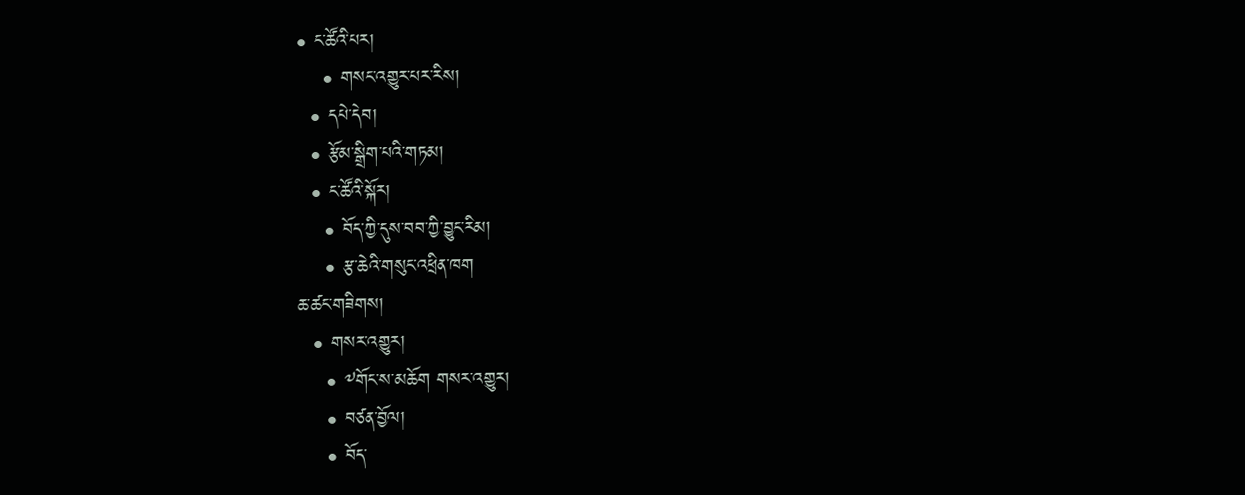• ང་ཚོའི་པར།
    • གསང་འགྱུར་པར་རིས།
  • དཔེ་དེབ།
  • རྩོམ་སྒྲིག་པའི་གཏམ།
  • ང་ཚོའི་སྐོར།
    • བོད་ཀྱི་དུས་བབ་ཀྱི་བྱུང་རིམ།
    • རྩ་ཆེའི་གསུང་འཕྲིན་ཁག
ཆ་ཚང་གཟིགས།
  • གསར་འགྱུར།
    • ༸གོང་ས་མཆོག གསར་འགྱུར།
    • བཙན་བྱོལ།
    • བོད་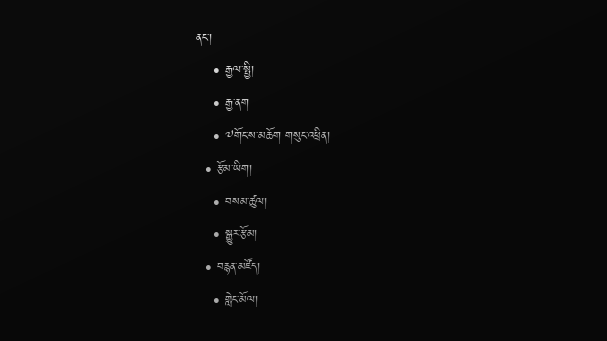ནང་།
    • རྒྱལ་སྤྱི།
    • རྒྱ་ནག
    • ༧གོང་ས་མཆོག གསུང་འཕྲིན།
  • རྩོམ་ཡིག།
    • བསམ་ཚུལ།
    • སྒྱུར་རྩོམ།
  • བརྙན་མཛོད།
    • གླེང་མོལ།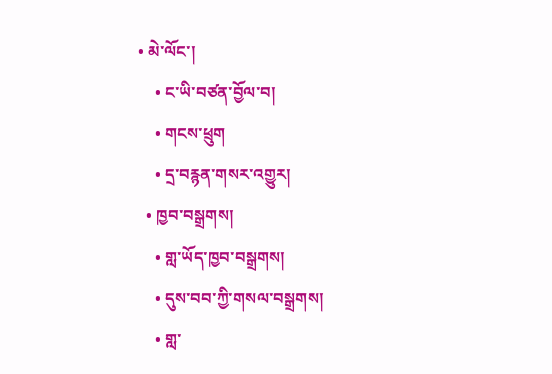• མེ་ལོང་།
    • ང་ཡི་བཙན་བྱོལ་བ།
    • གངས་ཕྲུག
    • དྲ་བརྙན་གསར་འགྱུར།
  • ཁྱབ་བསྒྲགས།
    • གླ་ཡོད་ཁྱབ་བསྒྲགས།
    • དུས་བབ་ཀྱི་གསལ་བསྒྲགས།
    • གླ་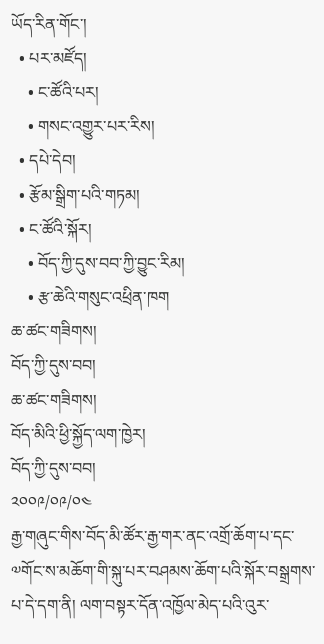ཡོད་རིན་གོང་།
  • པར་མཛོད།
    • ང་ཚོའི་པར།
    • གསང་འགྱུར་པར་རིས།
  • དཔེ་དེབ།
  • རྩོམ་སྒྲིག་པའི་གཏམ།
  • ང་ཚོའི་སྐོར།
    • བོད་ཀྱི་དུས་བབ་ཀྱི་བྱུང་རིམ།
    • རྩ་ཆེའི་གསུང་འཕྲིན་ཁག
ཆ་ཚང་གཟིགས།
བོད་ཀྱི་དུས་བབ།
ཆ་ཚང་གཟིགས།
བོད་མིའི་ཕྱི་སྐྱོད་ལག་ཁྱེར།
བོད་ཀྱི་དུས་བབ།
༢༠༠༩/༠༩/༠༤
རྒྱ་གཞུང་གིས་བོད་མི་ཚོར་རྒྱ་གར་ནང་འགྲོ་ཆོག་པ་དང་༧གོང་ས་མཆོག་གི་སྐུ་པར་བཤམས་ཆོག་པའི་སྐོར་བསྒྲགས་པ་དེ་དག་ནི། ལག་བསྟར་དོན་འཁྱོལ་མེད་པའི་འུར་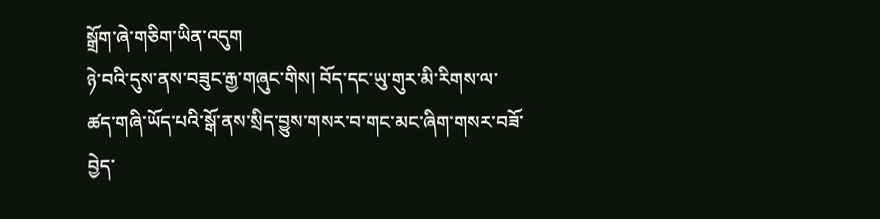སྒྲོག་ཞེ་གཅིག་ཡིན་འདུག
ཉེ་བའི་དུས་ནས་བཟུང་རྒྱ་གཞུང་གིས། བོད་དང་ཡུ་གུར་མི་རིགས་ལ་ཚད་གཞི་ཡོད་པའི་སྒོ་ནས་སྲིད་བྱུས་གསར་བ་གང་མང་ཞིག་གསར་བཟོ་བྱེད་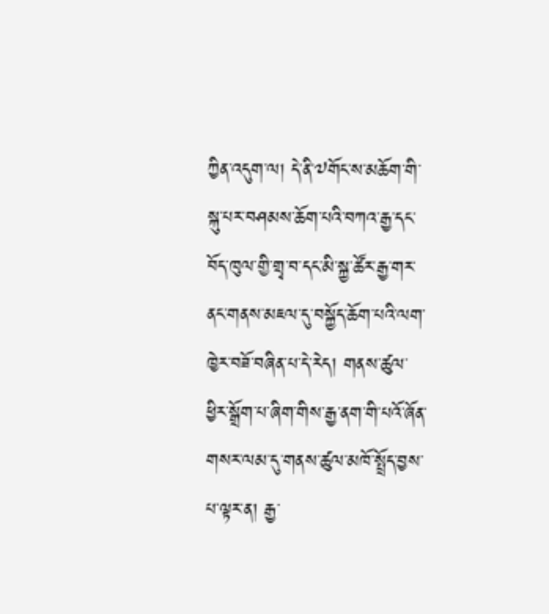ཀྱིན་འདུག་ལ། དེ་ནི་༧གོང་ས་མཆོག་གི་སྐུ་པར་བཤམས་ཆོག་པའི་བཀའ་རྒྱ་དང་བོད་ཁུལ་གྱི་གྲྭ་བ་དང་མི་སྐྱ་ཚོར་རྒྱ་གར་ནང་གནས་མཇལ་དུ་བསྐྱོད་ཆོག་པའི་ལག་ཁྱེར་བཟོ་བཞིན་པ་དེ་རེད། གནས་ཚུལ་ཕྱིར་སྒྲོག་པ་ཞིག་གིས་རྒྱ་ནག་གི་པའོ་ཞོན་གསར་ལམ་དུ་གནས་ཚུལ་མཁོ་སྤྲོད་བྱས་པ་ལྟར་ན། རྒྱ་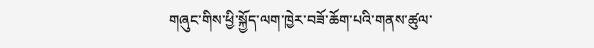གཞུང་གིས་ཕྱི་སྐྱོད་ལག་ཁྱེར་བཟོ་ཆོག་པའི་གནས་ཚུལ་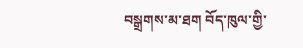བསྒྲགས་མ་ཐག བོད་ཁུལ་གྱི་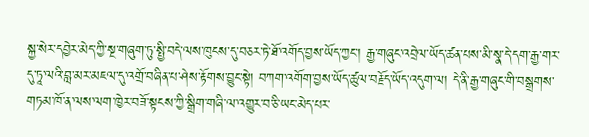སྐྱ་སེར་དབྱེར་མེད་ཀྱི་སྔ་གཞུག་ཏུ་སྤྱི་བདེ་ལས་ཁུངས་དུ་བཅར་ཏེ་ཐོ་འགོད་བྱས་ཡོད་ཀྱང་། རྒྱ་གཞུང་འབྲེལ་ཡོད་ཚན་པས་མི་སྣ་དེ་དག་རྒྱ་གར་དུ་ཏཱ་ལའི་བླ་མར་མཇལ་དུ་འགྲོ་བཞིན་པ་ཤེས་རྟོགས་བྱུང་སྟེ། བཀག་འགོག་བྱས་ཡོད་ཚུལ་བརྗོད་ཡོད་འདུག་ལ། དེ་ནི་རྒྱ་གཞུང་གི་བསྒྲགས་གཏམ་ཁོ་ན་ལས་ལག་ཁྱེར་བཟོ་སྟངས་ཀྱི་སྒྲིག་གཞི་ལ་འགྱུར་བ་ཅི་ཡང་མེད་པར་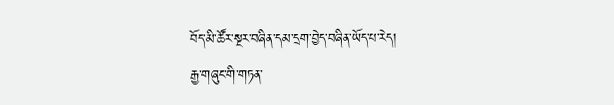བོད་མི་ཚོར་སྔར་བཞིན་དམ་དྲག་བྱེད་བཞིན་ཡོད་པ་རེད།
རྒྱ་གཞུང་གི་གཏན་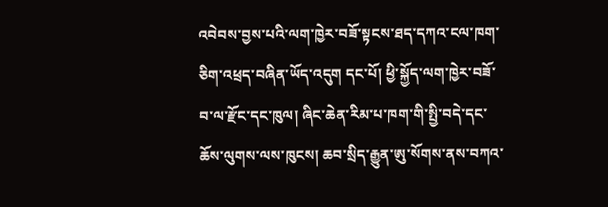འབེབས་བྱས་པའི་ལག་ཁྱེར་བཟོ་སྟངས་ཐད་དཀའ་ངལ་ཁག་ཅིག་འཕྲད་བཞིན་ཡོད་འདུག དང་པོ། ཕྱི་སྐྱོད་ལག་ཁྱེར་བཟོ་བ་ལ་རྫོང་དང་ཁུལ། ཞིང་ཆེན་རིམ་པ་ཁག་གི་སྤྱི་བདེ་དང་ཆོས་ལུགས་ལས་ཁུངས། ཆབ་སྲིད་རྒྱུན་ཨུ་སོགས་ནས་བཀའ་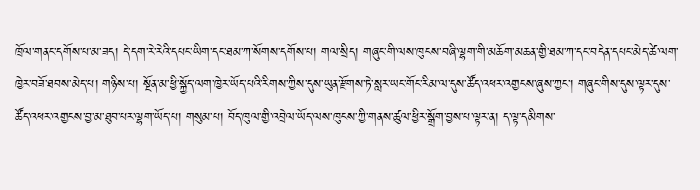ཁྲོལ་གནང་དགོས་པ་མ་ཟད། དེ་དག་རེ་རེའི་དཔང་ཡིག་དང་ཐམ་ཀ་སོགས་དགོས་པ། གལ་སྲིད། གཞུང་གི་ལས་ཁུངས་བཞི་ལྷག་གི་མཆོག་མཆན་གྱི་ཐམ་ཀ་དང་བདེན་དཔང་མེད་ཚེ་ལག་ཁྱེར་བཟོ་ཐབས་མེད་པ། གཉིས་པ། སྔོན་མ་ཕྱི་སྐྱོད་ལག་ཁྱེར་ཡོད་པའི་རིགས་ཀྱིས་དུས་ཡུན་རྫོགས་ཏེ་སླར་ཡང་གོང་རིམ་ལ་དུས་ཚོད་འཕར་འགྱངས་ཞུས་ཀྱང་། གཞུང་གིས་དུས་ལྟར་དུས་ཚོད་འཕར་འགྱངས་བྱ་མ་ཐུབ་པར་ལྷག་ཡོད་པ། གསུམ་པ། བོད་ཁུལ་གྱི་འབྲེལ་ཡོད་ལས་ཁུངས་ཀྱི་གནས་ཚུལ་ཕྱིར་སྒྲོག་བྱས་པ་ལྟར་ན། ད་ལྟ་དམིགས་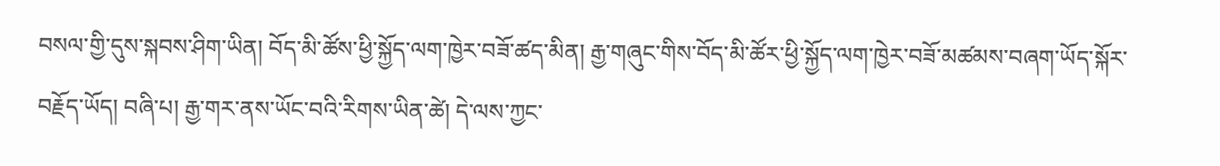བསལ་གྱི་དུས་སྐབས་ཤིག་ཡིན། བོད་མི་ཚོས་ཕྱི་སྐྱོད་ལག་ཁྱེར་བཟོ་ཚད་མིན། རྒྱ་གཞུང་གིས་བོད་མི་ཚོར་ཕྱི་སྐྱོད་ལག་ཁྱེར་བཟོ་མཚམས་བཞག་ཡོད་སྐོར་བརྗོད་ཡོད། བཞི་པ། རྒྱ་གར་ནས་ཡོང་བའི་རིགས་ཡིན་ཚེ། དེ་ལས་ཀྱང་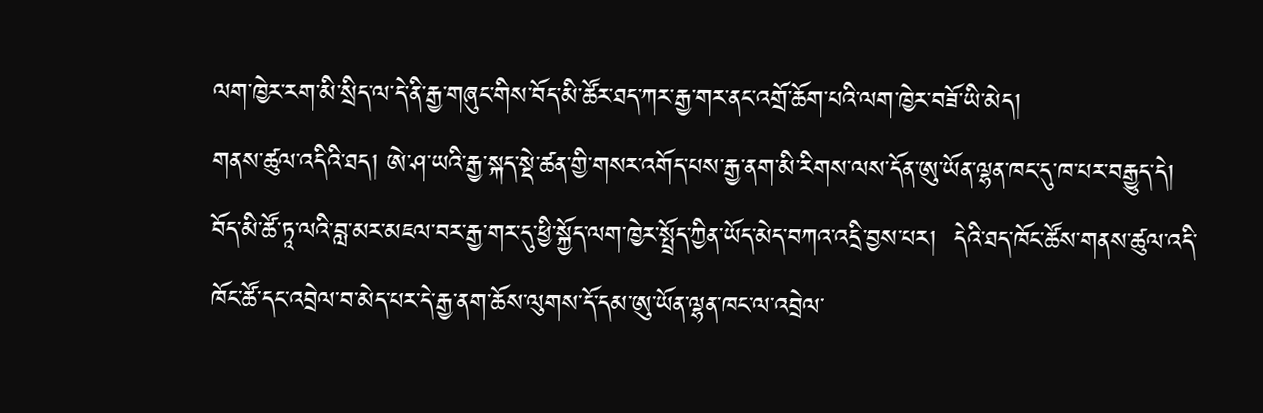ལག་ཁྱེར་རག་མི་སྲིད་ལ་དེ་ནི་རྒྱ་གཞུང་གིས་བོད་མི་ཚོར་ཐད་ཀར་རྒྱ་གར་ནང་འགྲོ་ཆོག་པའི་ལག་ཁྱེར་བཟོ་ཡི་མེད།
གནས་ཚུལ་འདིའི་ཐད། ཨེ་ཤ་ཡའི་རྒྱ་སྐད་སྡེ་ཚན་གྱི་གསར་འགོད་པས་རྒྱ་ནག་མི་རིགས་ལས་དོན་ཨུ་ཡོན་ལྷན་ཁང་དུ་ཁ་པར་བརྒྱུད་དེ། བོད་མི་ཚོ་ཏཱ་ལའི་བླ་མར་མཇལ་བར་རྒྱ་གར་དུ་ཕྱི་སྐྱོད་ལག་ཁྱེར་སྤྲོད་ཀྱིན་ཡོད་མེད་བཀའ་འདྲི་བྱས་པར།  དེའི་ཐད་ཁོང་ཚོས་གནས་ཚུལ་འདི་ཁོང་ཚོ་དང་འབྲེལ་བ་མེད་པར་དེ་རྒྱ་ནག་ཆོས་ལུགས་དོ་དམ་ཨུ་ཡོན་ལྷན་ཁང་ལ་འབྲེལ་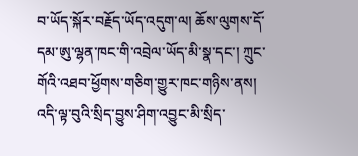བ་ཡོད་སྐོར་བརྗོད་ཡོད་འདུག་ལ། ཆོས་ལུགས་དོ་དམ་ཨུ་ལྷན་ཁང་གི་འབྲེལ་ཡོད་མི་སྣ་དང་། ཀྲུང་གོའི་འཐབ་ཕྱོགས་གཅིག་གྱུར་ཁང་གཉིས་ནས། འདི་ལྟ་བུའི་སྲིད་བྱུས་ཤིག་འབྱུང་མི་སྲིད་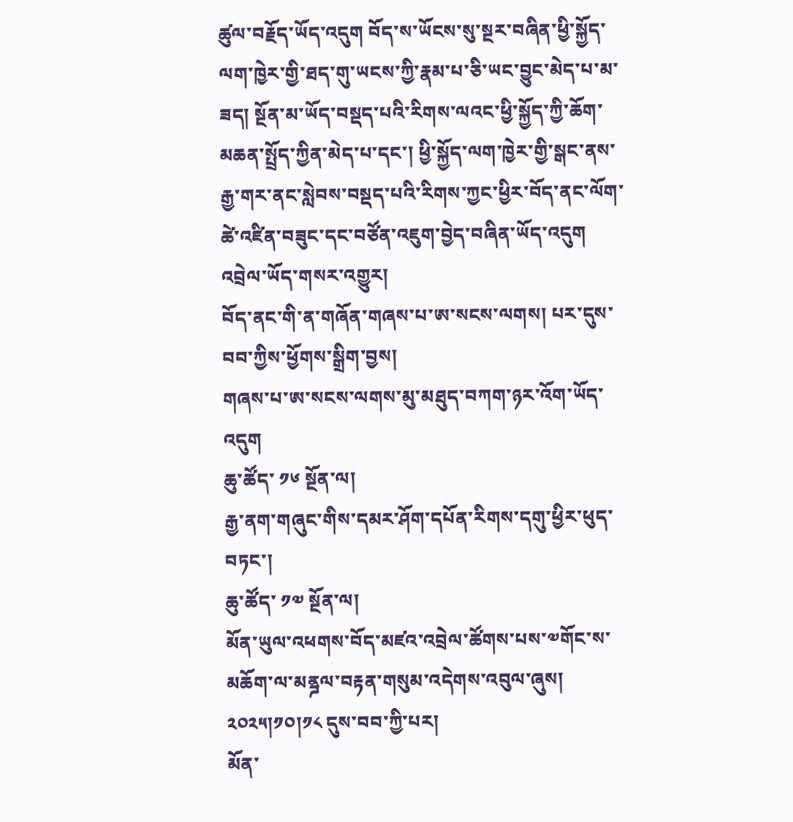ཚུལ་བརྗོད་ཡོད་འདུག བོད་ས་ཡོངས་སུ་སྔར་བཞིན་ཕྱི་སྐྱོད་ལག་ཁྱེར་གྱི་ཐད་གུ་ཡངས་ཀྱི་རྣམ་པ་ཅི་ཡང་བྱུང་མེད་པ་མ་ཟད། སྔོན་མ་ཡོད་བསྡད་པའི་རིགས་ལའང་ཕྱི་སྐྱོད་ཀྱི་ཆོག་མཆན་སྤྲོད་ཀྱིན་མེད་པ་དང་། ཕྱི་སྐྱོད་ལག་ཁྱེར་གྱི་སྒང་ནས་རྒྱ་གར་ནང་སླེབས་བསྡད་པའི་རིགས་ཀྱང་ཕྱིར་བོད་ནང་ལོག་ཚེ་འཛིན་བཟུང་དང་བཙོན་འཇུག་བྱེད་བཞིན་ཡོད་འདུག
འབྲེལ་ཡོད་གསར་འགྱུར།
བོད་ནང་གི་ན་གཞོན་གཞས་པ་ཨ་སངས་ལགས། པར་དུས་བབ་ཀྱིས་ཕྱོགས་སྒྲིག་བྱས།
གཞས་པ་ཨ་སངས་ལགས་མུ་མཐུད་བཀག་ཉར་འོག་ཡོད་འདུག
ཆུ་ཚོད་ ༡༦ སྔོན་ལ།
རྒྱ་ནག་གཞུང་གིས་དམར་ཤོག་དཔོན་རིགས་དགུ་ཕྱིར་ཕུད་བཏང་།
ཆུ་ཚོད་ ༡༧ སྔོན་ལ།
མོན་ཡུལ་འཕགས་བོད་མཛའ་འབྲེལ་ཚོགས་པས་༧གོང་ས་མཆོག་ལ་མནྜལ་བརྟན་གསུམ་འདེགས་འབུལ་ཞུས། ༢༠༢༥།༡༠།༡༨ དུས་བབ་ཀྱི་པར།
མོན་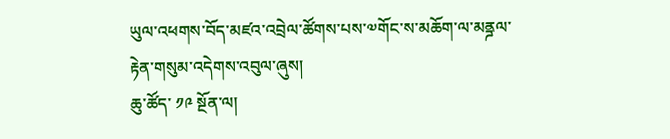ཡུལ་འཕགས་བོད་མཛའ་འབྲེལ་ཚོགས་པས་༧གོང་ས་མཆོག་ལ་མནྜལ་རྟེན་གསུམ་འདེགས་འབུལ་ཞུས།
ཆུ་ཚོད་ ༡༩ སྔོན་ལ།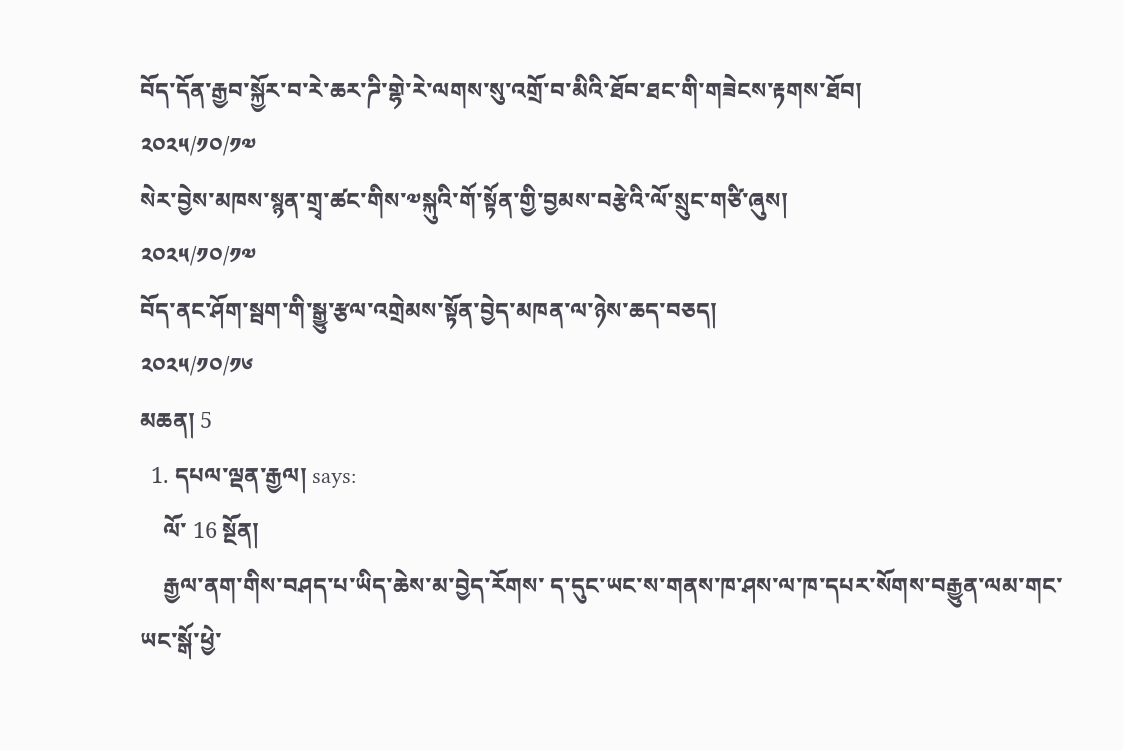བོད་དོན་རྒྱབ་སྐྱོར་བ་རེ་ཆར་ཌི་གྷེ་རེ་ལགས་སུ་འགྲོ་བ་མིའི་ཐོབ་ཐང་གི་གཟེངས་རྟགས་ཐོབ།
༢༠༢༥/༡༠/༡༧
སེར་བྱེས་མཁས་སྙན་གྲྭ་ཚང་གིས་༧སྐུའི་གོ་སྟོན་གྱི་བྱམས་བརྩེའི་ལོ་སྲུང་གཙི་ཞུས།
༢༠༢༥/༡༠/༡༧
བོད་ནང་ཤོག་སྦག་གི་སྒྱུ་རྩལ་འགྲེམས་སྟོན་བྱེད་མཁན་ལ་ཉེས་ཆད་བཅད།
༢༠༢༥/༡༠/༡༦
མཆན། 5
  1. དཔལ་ལྡན་རྒྱལ། says:
    ལོ་ 16 སྔོན།
    རྒྱལ་ནག་གིས་བཤད་པ་ཡིད་ཆེས་མ་བྱེད་རོགས་ ད་དུང་ཡང་ས་གནས་ཁ་ཤས་ལ་ཁ་དཔར་སོགས་བརྒྱུན་ལམ་གང་ཡང་སྒོ་ཕྱེ་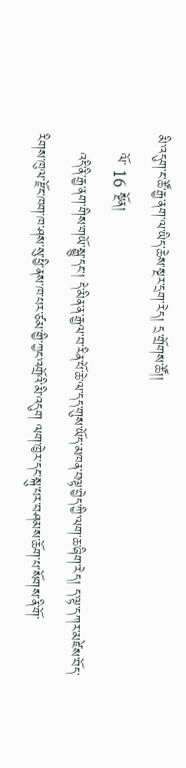མི་འདུག་ང་ཚོ་རྒྱ་ནག་ལ་ཡིད་ཆེས་སྔར་དྲག་རེད། དྲ་གྲོགས་ཚོ།།
    ལོ་ 16 སྔོན།
    འདི་ནི་རྒྱ་ནག་གིས་གཡོ་སྒྱུ་དང་། དེ་མིན་ན་རྒྱལ་བ་རིན་པོ་ཆེ་ལ་དད་གུས་ཡོད་མཁན་བལྟ་བྱེད་ཀྱི་ལག་ཆ་ཞིག་རེད། ད་ལྟ་དཀར་མཛེས་བོད་རིགས་ཁུལ་རྫོང་ཁག་ཁ་ཤས་སུ་ཕྱི་ནས་ཁ་པར་ཙམ་གྱི་ཀྱང་འགྲོའི་མི་འདུག ལག་ཁྱེར་དང་སྐུ་པར་བཤམས་ཆོག་པ་སོགས་ནི་གོ་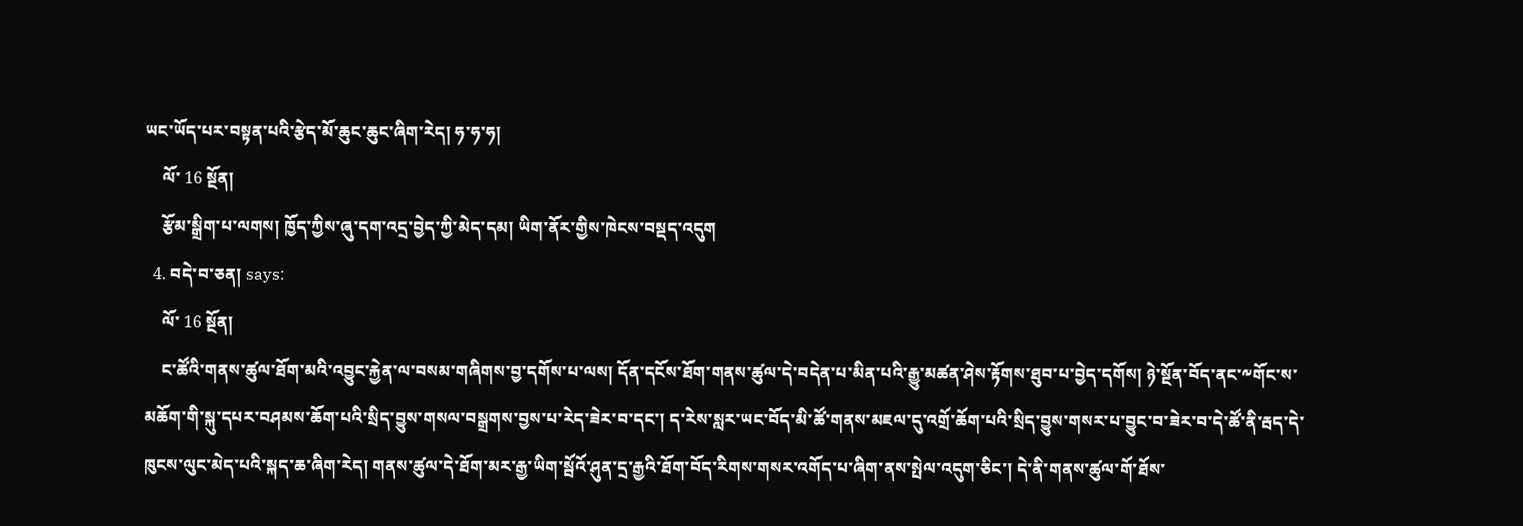ཡང་ཡོད་པར་བསྟན་པའི་རྩེད་མོ་ཆུང་ཆུང་ཞིག་རེད། ཧ་ཧ་ཧ།
    ལོ་ 16 སྔོན།
    རྩོམ་སྒྲིག་པ་ལགས། ཁྱོད་ཀྱིས་ཞུ་དག་འདྲ་བྱེད་ཀྱི་མེད་དམ། ཡིག་ནོར་གྱིས་ཁེངས་བསྡད་འདུག
  4. བདེ་བ་ཅན། says:
    ལོ་ 16 སྔོན།
    ང་ཚོའི་གནས་ཚུལ་ཐོག་མའི་འབྱུང་རྐྱེན་ལ་བསམ་གཞིགས་བྱ་དགོས་པ་ལས། དོན་དངོས་ཐོག་གནས་ཚུལ་དེ་བདེན་པ་མིན་པའི་རྒྱུ་མཚན་ཤེས་རྟོགས་ཐུབ་པ་བྱེད་དགོས། ཉེ་སྔོན་བོད་ནང་༸གོང་ས་མཆོག་གི་སྐུ་དཔར་བཤམས་ཆོག་པའི་སྲིད་བྱུས་གསལ་བསྒྲགས་བྱས་པ་རེད་ཟེར་བ་དང་། ད་རེས་སླར་ཡང་བོད་མི་ཚོ་གནས་མཇལ་དུ་འགྲོ་ཆོག་པའི་སྲིད་བྱུས་གསར་པ་བྱུང་བ་ཟེར་བ་དེ་ཚོ་ནི་རྦད་དེ་ཁུངས་ལུང་མེད་པའི་སྐད་ཆ་ཞིག་རེད། གནས་ཚུལ་དེ་ཐོག་མར་རྒྱ་ཡིག་སྦོའོ་ཤུན་དྲ་རྒྱའི་ཐོག་བོད་རིགས་གསར་འགོད་པ་ཞིག་ནས་སྤེལ་འདུག་ཅིང་། དེ་ནི་གནས་ཚུལ་གོ་ཐོས་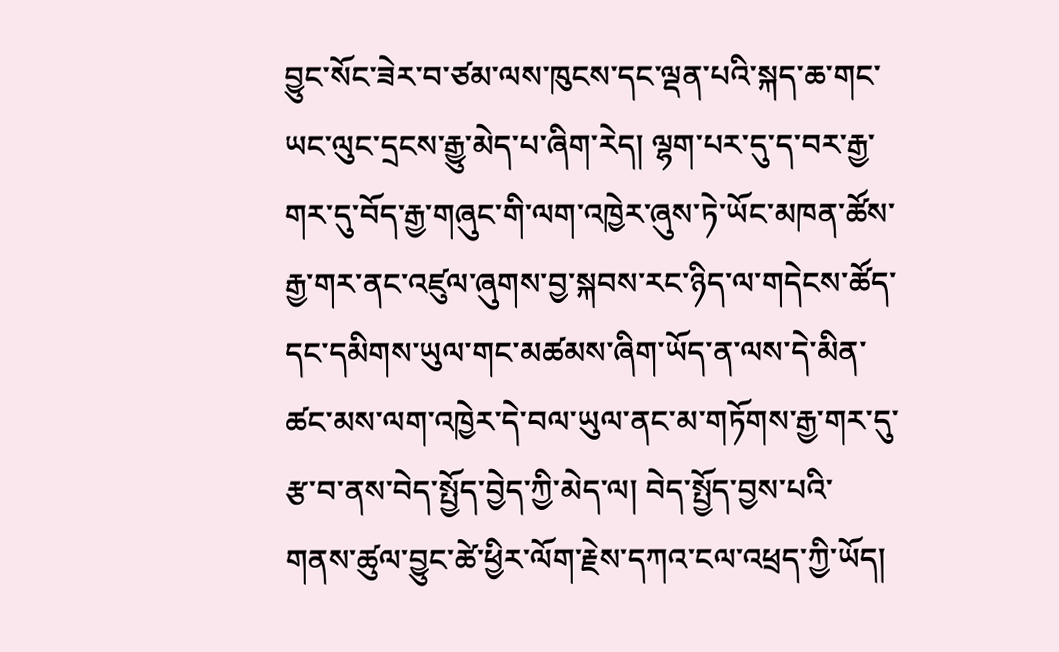བྱུང་སོང་ཟེར་བ་ཙམ་ལས་ཁུངས་དང་ལྡན་པའི་སྐད་ཆ་གང་ཡང་ལུང་དྲངས་རྒྱུ་མེད་པ་ཞིག་རེད། ལྷག་པར་དུ་ད་བར་རྒྱ་གར་དུ་བོད་རྒྱ་གཞུང་གི་ལག་འཁྱེར་ཞུས་ཏེ་ཡོང་མཁན་ཚོས་རྒྱ་གར་ནང་འཛུལ་ཞུགས་བྱ་སྐབས་རང་ཉིད་ལ་གདེངས་ཚོད་དང་དམིགས་ཡུལ་གང་མཚམས་ཞིག་ཡོད་ན་ལས་དེ་མིན་ཚང་མས་ལག་འཁྱེར་དེ་བལ་ཡུལ་ནང་མ་གཏོགས་རྒྱ་གར་དུ་རྩ་བ་ནས་བེད་སྤྱོད་བྱེད་ཀྱི་མེད་ལ། བེད་སྤྱོད་བྱས་པའི་གནས་ཚུལ་བྱུང་ཚེ་ཕྱིར་ལོག་རྗེས་དཀའ་ངལ་འཕྲད་ཀྱི་ཡོད།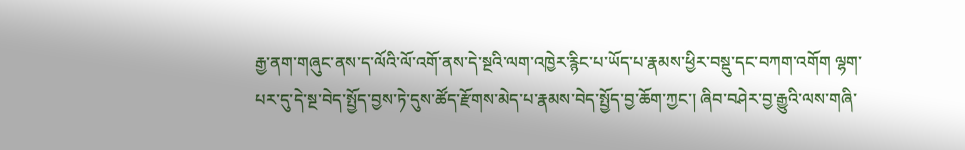རྒྱ་ནག་གཞུང་ནས་ད་ལོའི་ལོ་འགོ་ནས་དེ་སྔའི་ལག་འཁྱེར་རྙིང་པ་ཡོད་པ་རྣམས་ཕྱིར་བསྡུ་དང་བཀག་འགོག ལྷག་པར་དུ་དེ་སྔ་བེད་སྤྱོད་བྱས་ཏེ་དུས་ཚོད་རྫོགས་མེད་པ་རྣམས་བེད་སྤྱོད་བྱ་ཆོག་ཀྱང་། ཞིབ་བཤེར་བྱ་རྒྱུའི་ལས་གཞི་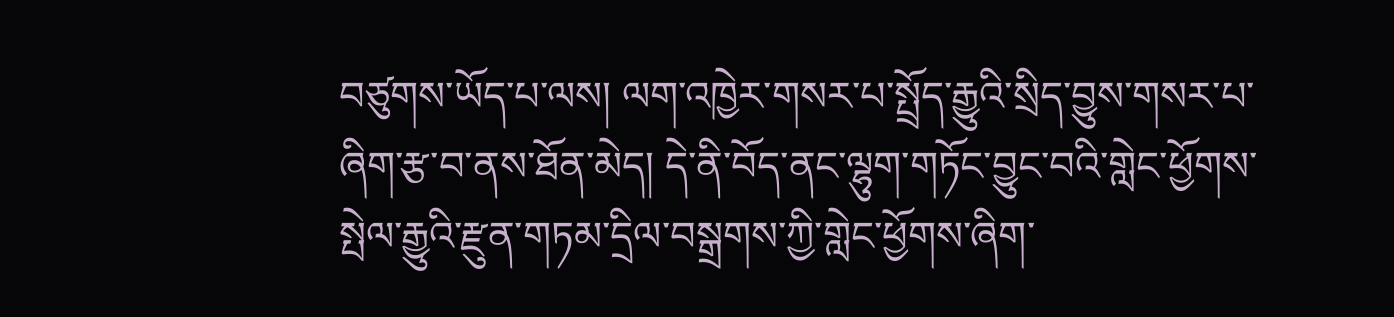བཙུགས་ཡོད་པ་ལས། ལག་འཁྱེར་གསར་པ་སྤྲོད་རྒྱུའི་སྲིད་བྱུས་གསར་པ་ཞིག་རྩ་བ་ནས་ཐོན་མེད། དེ་ནི་བོད་ནང་ལྷུག་གཏོང་བྱུང་བའི་གླེང་ཕྱོགས་སྤེལ་རྒྱུའི་རྫུན་གཏམ་དྲིལ་བསྒྲགས་ཀྱི་གླེང་ཕྱོགས་ཞིག་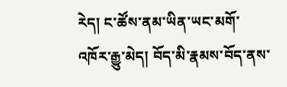རེད། ང་ཚོས་ནམ་ཡིན་ཡང་མགོ་འཁོར་རྒྱུ་མེད། བོད་མི་རྣམས་བོད་ནས་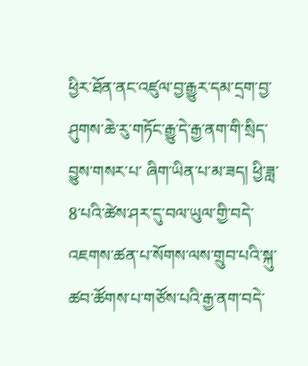ཕྱིར་ཐོན་ནང་འཛུལ་བྱ་རྒྱུར་དམ་དྲག་བྱ་ཤུགས་ཆེ་རུ་གཏོང་རྒྱུ་དེ་རྒྱ་ནག་གི་སྲིད་བྱུས་གསར་པ་ ཞིག་ཡིན་པ་མ་ཟད། ཕྱི་ཟླ་ 8་པའི་ཚེས་ཤར་དུ་བལ་ཡུལ་གྱི་བདེ་འཇགས་ཚན་པ་སོགས་ལས་གྲུབ་པའི་སྐུ་ཚབ་ཚོགས་པ་གཙོས་པའི་རྒྱ་ནག་བདེ་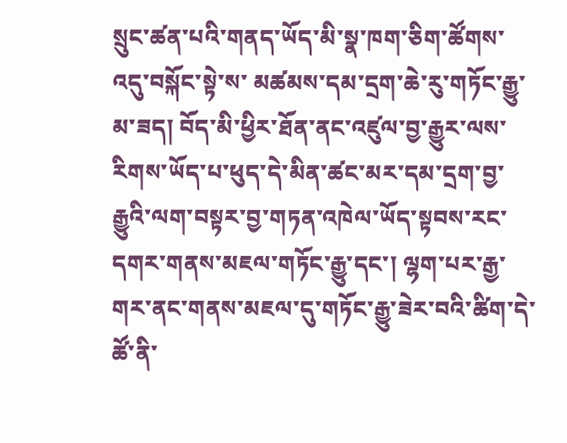སྲུང་ཚན་པའི་གནད་ཡོད་མི་སྣ་ཁག་ཅིག་ཚོགས་འདུ་བསྐོང་སྟེ་ས་ མཚམས་དམ་དྲག་ཆེ་རུ་གཏོང་རྒྱུ་མ་ཟད། བོད་མི་ཕྱིར་ཐོན་ནང་འཛུལ་བྱ་རྒྱུར་ལས་རིགས་ཡོད་པ་ཕུད་དེ་མིན་ཚང་མར་དམ་དྲག་བྱ་རྒྱུའི་ལག་བསྟར་བྱ་གཏན་འཁེལ་ཡོད་སྟབས་རང་དགར་གནས་མཇལ་གཏོང་རྒྱུ་དང་། ལྷག་པར་རྒྱ་གར་ནང་གནས་མཇལ་དུ་གཏོང་རྒྱུ་ཟེར་བའི་ཚིག་དེ་ཚོ་ནི་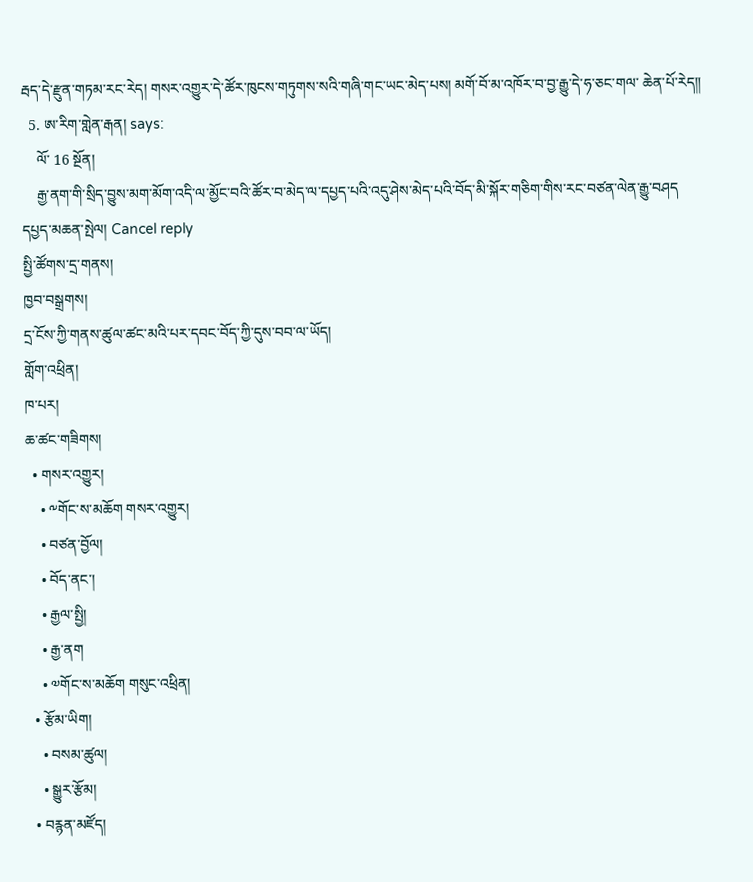རྦད་དེ་རྫུན་གཏམ་རང་རེད། གསར་འགྱུར་དེ་ཚོར་ཁུངས་གཏུགས་སའི་གཞི་གང་ཡང་མེད་པས། མགོ་བོ་མ་འཁོར་བ་བྱ་རྒྱུ་དེ་ཧ་ཅང་གལ་ ཆེན་པོ་རེད༎
  5. ཨ་རིག་གླེན་རྒན། says:
    ལོ་ 16 སྔོན།
    རྒྱ་ནག་གི་སྲིད་བྱུས་མག་མོག་འདི་ལ་མྱོང་བའི་ཚོར་བ་མེད་ལ་དཔྱད་པའི་འདུ་ཤེས་མེད་པའི་བོད་མི་སྐོར་གཅིག་གིས་རང་བཙན་ལེན་རྒྱུ་བཤད
དཔྱད་མཆན་སྤེལ། Cancel reply
སྤྱི་ཚོགས་དྲ་གནས།
ཁྱབ་བསྒྲགས།
དྲ་ངོས་ཀྱི་གནས་ཚུལ་ཚང་མའི་པར་དབང་བོད་ཀྱི་དུས་བབ་ལ་ཡོད།
གློག་འཕྲིན།
ཁ་པར།
ཆ་ཚང་གཟིགས།
  • གསར་འགྱུར།
    • ༸གོང་ས་མཆོག གསར་འགྱུར།
    • བཙན་བྱོལ།
    • བོད་ནང་།
    • རྒྱལ་སྤྱི།
    • རྒྱ་ནག
    • ༧གོང་ས་མཆོག གསུང་འཕྲིན།
  • རྩོམ་ཡིག།
    • བསམ་ཚུལ།
    • སྒྱུར་རྩོམ།
  • བརྙན་མཛོད།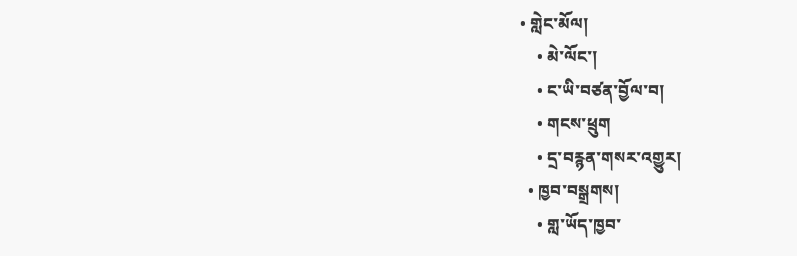• གླེང་མོལ།
    • མེ་ལོང་།
    • ང་ཡི་བཙན་བྱོལ་བ།
    • གངས་ཕྲུག
    • དྲ་བརྙན་གསར་འགྱུར།
  • ཁྱབ་བསྒྲགས།
    • གླ་ཡོད་ཁྱབ་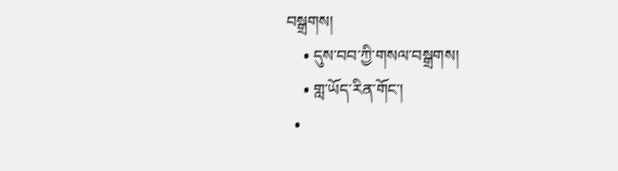བསྒྲགས།
    • དུས་བབ་ཀྱི་གསལ་བསྒྲགས།
    • གླ་ཡོད་རིན་གོང་།
  •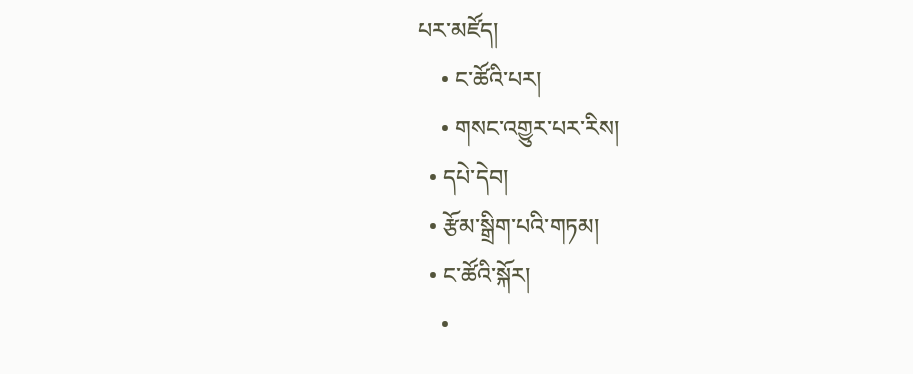པར་མཛོད།
    • ང་ཚོའི་པར།
    • གསང་འགྱུར་པར་རིས།
  • དཔེ་དེབ།
  • རྩོམ་སྒྲིག་པའི་གཏམ།
  • ང་ཚོའི་སྐོར།
    •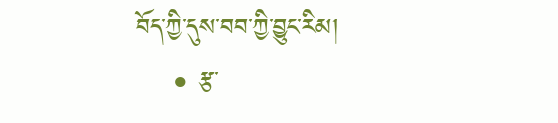བོད་ཀྱི་དུས་བབ་ཀྱི་བྱུང་རིམ།
    • རྩ་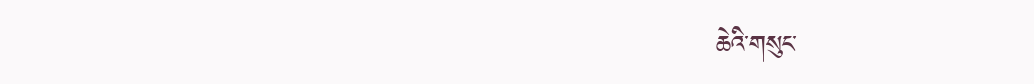ཆེའི་གསུང་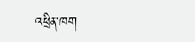འཕྲིན་ཁག